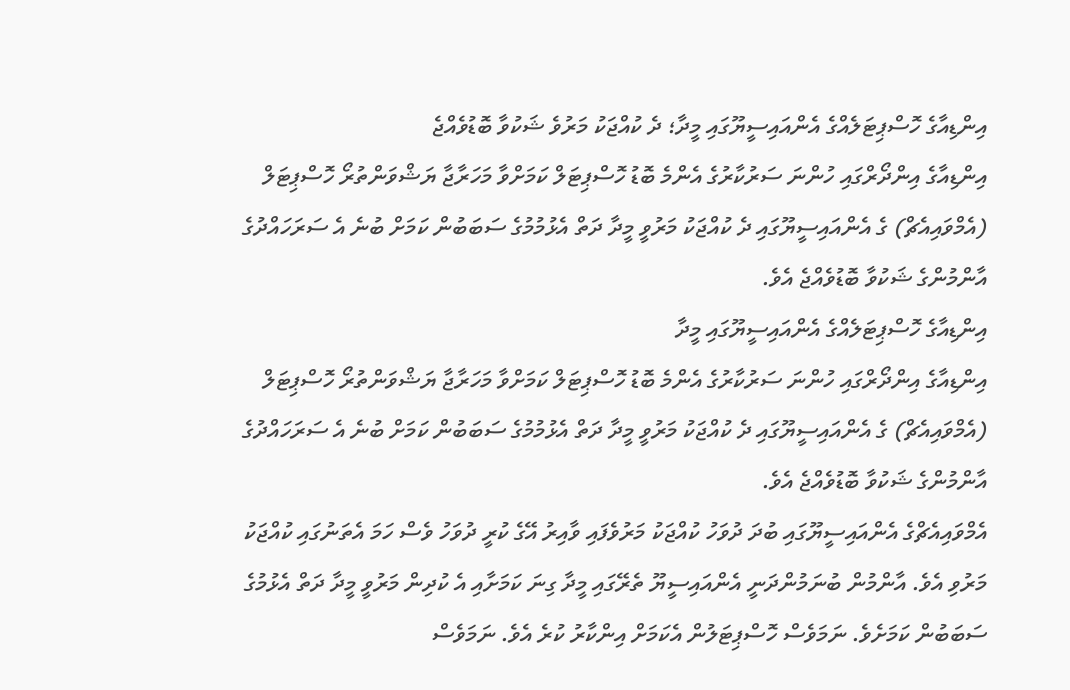އިންޑިއާގެ ހޮސްޕިޓަލެއްގެ އެންއައިސީޔޫގައި މީދާ؛ ދެ ކުއްޖަކު މަރުވެ ޝަކުވާ ބޮޑުވެއްޖެ
އިންޑިއާގެ އިންދޯރްގައި ހުންނަ ސަރުކާރުގެ އެންމެ ބޮޑު ހޮސްޕިޓަލް ކަމަށްވާ މަހަރާޖާ ޔަޝްވަންތުރޯ ހޮސްޕިޓަލް (އެމްވައިއެޗް) ގެ އެންއައިސީޔޫގައި ދެ ކުއްޖަކު މަރުވީ މީދާ ދަތް އެޅުމުމުގެ ސަބަބުން ކަމަށް ބުނެ އެ ސަރަހައްދުގެ އާންމުންގެ ޝަކުވާ ބޮޑުވެއްޖެ އެވެ.
އިންޑިއާގެ ހޮސްޕިޓަލެއްގެ އެންއައިސީޔޫގައި މީދާ
އިންޑިއާގެ އިންދޯރްގައި ހުންނަ ސަރުކާރުގެ އެންމެ ބޮޑު ހޮސްޕިޓަލް ކަމަށްވާ މަހަރާޖާ ޔަޝްވަންތުރޯ ހޮސްޕިޓަލް (އެމްވައިއެޗް) ގެ އެންއައިސީޔޫގައި ދެ ކުއްޖަކު މަރުވީ މީދާ ދަތް އެޅުމުމުގެ ސަބަބުން ކަމަށް ބުނެ އެ ސަރަހައްދުގެ އާންމުންގެ ޝަކުވާ ބޮޑުވެއްޖެ އެވެ.
އެމްވައިއެޗްގެ އެންއައިސީޔޫގައި ބުދަ ދުވަހު ކުއްޖަކު މަރުވެފައި ވާއިރު އޭގެ ކުރީ ދުވަހު ވެސް ހަމަ އެތަނުގައި ކުއްޖަކު މަރުވި އެވެ. އާންމުން ބުނަމުންދަނީ އެންއައިސީޔޫ ތެރޭގައި މީދާ ގިނަ ކަމަށާއި އެ ކުދިން މަރުވީ މީދާ ދަތް އެޅުމުގެ ސަބަބުން ކަމަށެވެ. ނަމަވެސް ހޮސްޕިޓަލުން އެކަމަށް އިންކާރު ކުރެ އެވެ. ނަމަވެސް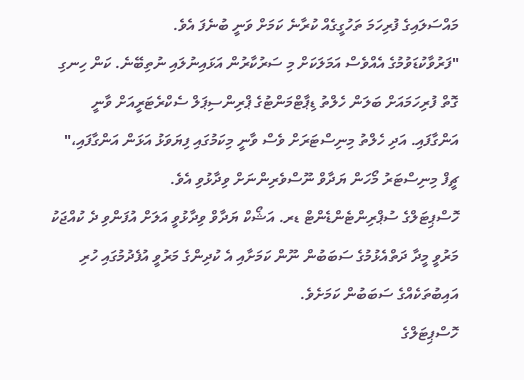މައްސަލައިގެ ފުރިހަމަ ތަހުގީގެއް ކުރާނެ ކަމަށް ވަނީ ބުނެފަ އެވެ.
"ފަރުވާކުޑަވުމުގެ އެއްވެސް އަމަލަކަށް މި ސަރުކާރުން އަޅައިނުލައި ނުތިބޭނެ. ކަން ހިނގި ގޮތް ފުރިހަމައަށް ބަލަން ހެލްތު ޑިޕާޓްމަންޓުގެ ޕްރިންސިޕަލް ސެކްރެޓަރީއަށް ވާނީ އަންގާފައި. އަދި ހެލްތު މިނިސްޓަރަށް ވެސް ވާނީ މިކަމުގައި ފިޔަވަޅު އަޅަން އަންގާފައި،" ޗީފް މިނިސްޓަރު މޯހަން ޔަދާވް ނޫސްވެރިންނަށް ވިދާޅުވި އެވެ.
ހޮސްޕިޓަލްގެ ސުޕްރިންޓެންޑެންޓް ޑރ. އަޝޯކް ޔަދާވް ވިދާޅުވީ އަލަށް އުފަންވި ދެ ކުއްޖަކު މަރުވީ މީދާ ދަތްއެޅުމުގެ ސަބަބުން ނޫން ކަމަށާއި އެ ކުދިންގެ މަރުވީ އުފެދުމުގައި ހުރި އައިބުތަކެއްގެ ސަބަބުން ކަމަށެވެ.
ހޮސްޕިޓަލްގެ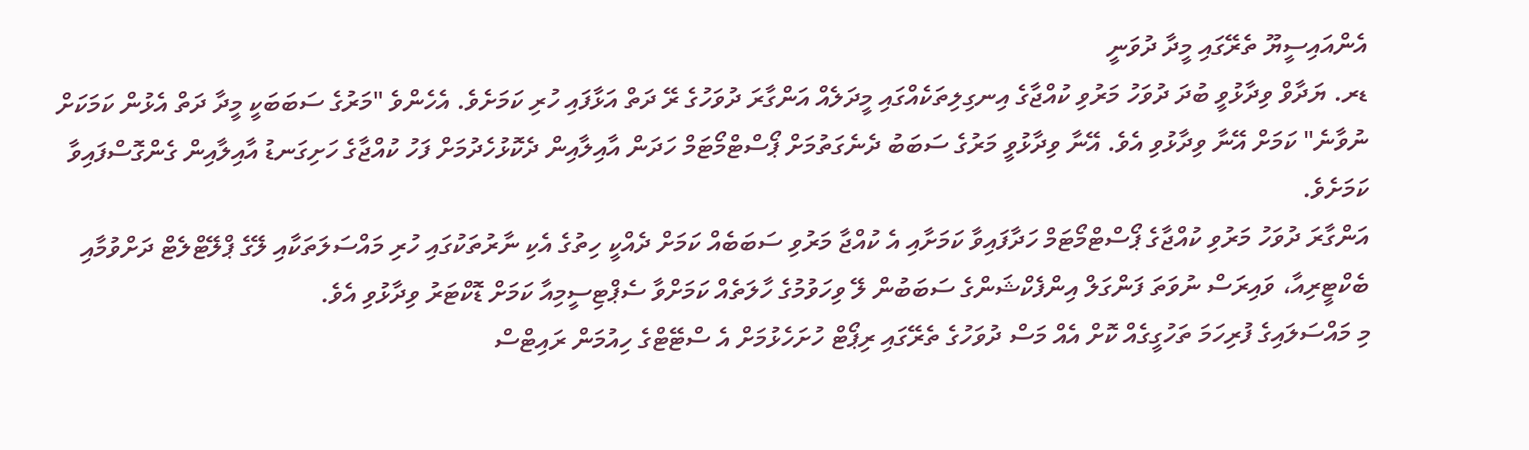އެންއައިސީޔޫ ތެރޭގައި މީދާ ދުވަނީ
ޑރ. ޔަދާވް ވިދާޅުވީ ބުދަ ދުވަހު މަރުވި ކުއްޖާގެ އިނގިލިތަކެއްގައި މީދަލެއް އަންގާރަ ދުވަހުގެ ރޭ ދަތް އަޅާފައި ހުރި ކަމަށެވެ. އެހެންވެ "މަރުގެ ސަބަބަކީ މީދާ ދަތް އެޅުން ކަމަކަށް ނުވާނެ" ކަމަށް އޭނާ ވިދާޅުވި އެވެ. އޭނާ ވިދާޅުވީ މަރުގެ ސަބަބު ދެނެގަތުމަށް ޕޯސްޓްމޯޓަމް ހަދަން އާއިލާއިން ދެކޮޅުހެދުމަށް ފަހު ކުއްޖާގެ ހަށިގަނޑު އާއިލާއިން ގެންގޮސްފައިވާ ކަމަށެވެ.
އަންގާރަ ދުވަހު މަރުވި ކުއްޖާގެ ޕޯސްޓްމޯޓަމް ހަދާފައިވާ ކަމަށާއި އެ ކުއްޖާ މަރުވި ސަބަބެއް ކަމަށް ދެއްކީ ހިތުގެ އެކި ނާރުތަކުގައި ހުރި މައްސަލަތަކާއި ލޭގެ ޕްލޭޓްލެޓް ދަށްވުމާއި ބެކްޓީރިއާ، ވައިރަސް ނުވަތަ ފަންގަލް އިންފެކްޝަންގެ ސަބަބުން ލޭ ވިހަވުމުގެ ހާލަތެއް ކަމަށްވާ ސެޕްޓިސީމިއާ ކަމަށް ޑޮކްޓަރު ވިދާޅުވި އެވެ.
މި މައްސަލައިގެ ފުރިހަމަ ތަހުގީގެއް ކޮށް އެއް މަސް ދުވަހުގެ ތެރޭގައި ރިޕޯޓް ހުށަހެޅުމަށް އެ ސްޓޭޓްގެ ހިއުމަން ރައިޓްސް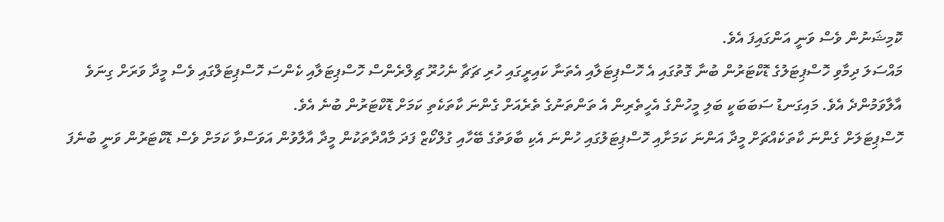ކޮމިޝަނުން ވެސް ވަނީ އަންގައިފަ އެވެ.
މައްސަލަ ދިމާވި ހޮސްޕިޓަލުގެ ޑޮކްޓަރުން ބުނާ ގޮތުގައި އެ ހޮސްޕިޓަލާއި އެތަނާ ކައިރީގައި ހުރި ޗަޗާ ނެހުރޫ ޗިލްރެންސް ހޮސްޕިޓަލާއި ކެންސަ ހޮސްޕިޓަލްގައި ވެސް މީދާ ވަރަށް ގިނަވެ އާލާވަމުންދެ އެވެ. މައިގަނޑު ސަބަބަކީ ބަލި މީހުންގެ އެހީތެރިން އެ ތަންތަނުގެ ތެރެއަށް ގެންނަ ކާތަކެތި ކަމަށް ޑޮކްޓަރުން ބުނެ އެވެ.
ހޮސްޕިޓަލަށް ގެންނަ ކާތަކެއްޗަށް މީދާ އަންނަ ކަމަށާއި ހޮސްޕިޓަލުގައި ހުންނަ އެކި ބާވަތުގެ ބޭހާއި ގުލްކޯޒް ފަދަ މާއްދާތަކުން މީދާ އާލާވުން އަވަސްވާ ކަމަށް ވެސް ޑޮކްޓަރުން ވަނީ ބުނެފަ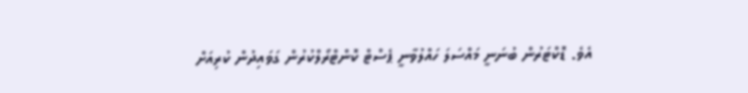އެވެ. ޑޮކްޓަރުން ބުނަނީ މައްސަލަ ހައްލުވާނީ ޕެސްޓް ކޮންޓްރޯލްކުރުން ގަވައިދުން ކުރިއަށް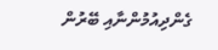ގެންދިއުމުންނާއި ބޭރުން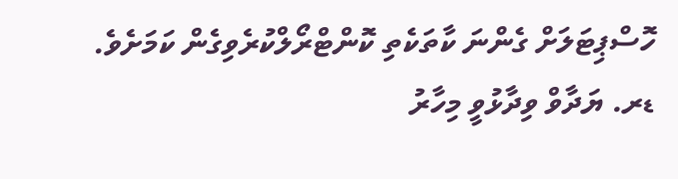ހޮސްޕިޓަލަށް ގެންނަ ކާތަކެތި ކޮންޓްރޯލްކުރެވިގެން ކަމަށެވެ.
ޑރ. ޔަދާވް ވިދާޅުވީ މިހާރު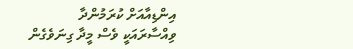އިންޑިއާއަށް ކުރަމުންދާ ވިއްސާރައަކީ ވެސް މީދާ ގިނަވެގެން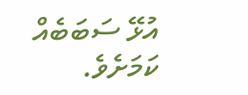އުޅޭ ސަބަބެއް ކަމަށެވެ.